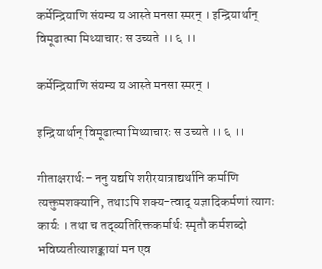कर्मेन्द्रियाणि संयम्य य आस्ते मनसा स्मरन् । इन्द्रियार्थान् विमूढात्मा मिथ्याचारः स उच्यते ।। ६ ।।

कर्मेन्द्रियाणि संयम्य य आस्ते मनसा स्मरन् ।

इन्द्रियार्थान् विमूढात्मा मिथ्याचारः स उच्यते ।। ६ ।।

गीताक्षरार्थः– ननु यद्यपि शरीरयात्राद्यर्थानि कर्माणि त्यक्तुमशक्यानि, तथाऽपि शक्य-त्वाद् यज्ञादिकर्मणां त्यागः कार्यः । तथा च तद्व्यतिरिक्तकर्मार्थः स्मृतौ कर्मशब्दो भविष्यतीत्याशङ्कायां मन एव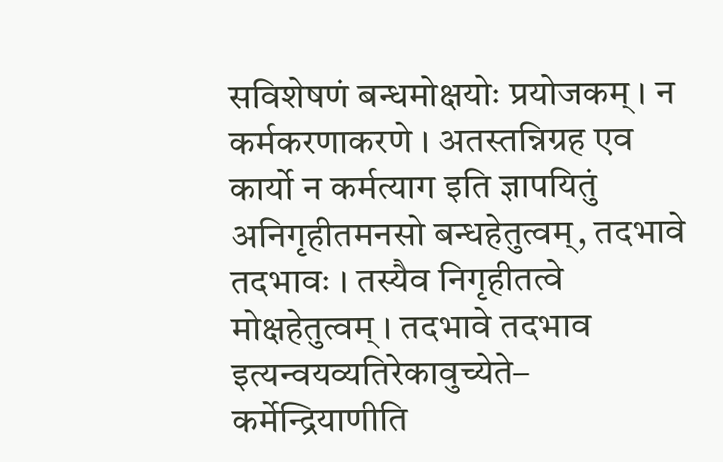सविशेषणं बन्धमोक्षयोः प्रयोजकम् । न कर्मकरणाकरणे । अतस्तन्निग्रह एव कार्यो न कर्मत्याग इति ज्ञापयितुं अनिगृहीतमनसो बन्धहेतुत्वम्, तदभावे तदभावः । तस्यैव निगृहीतत्वे मोक्षहेतुत्वम् । तदभावे तदभाव इत्यन्वयव्यतिरेकावुच्येते– कर्मेन्द्रियाणीति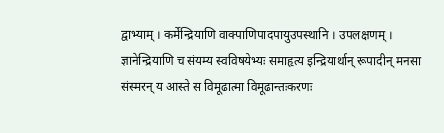द्वाभ्याम् । कर्मेन्द्रियाणि वाक्पाणिपादपायुउपस्थानि । उपलक्षणम् । ज्ञानेन्द्रियाणि च संयम्य स्वविषयेभ्यः समाहृत्य इन्द्रियार्थान् रूपादीन् मनसा संस्मरन् य आस्ते स विमूढात्मा विमूढान्तःकरणः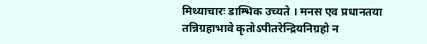मिथ्याचारः डाम्भिक उच्यते । मनस एव प्रधानतया तन्निग्रहाभावे कृतोऽपीतरेन्द्रियनिग्रहो न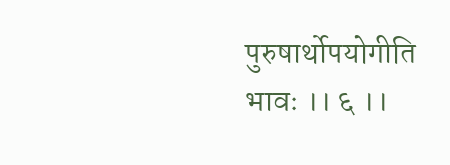पुरुषार्थोपयोगीति भावः ।। ६ ।।